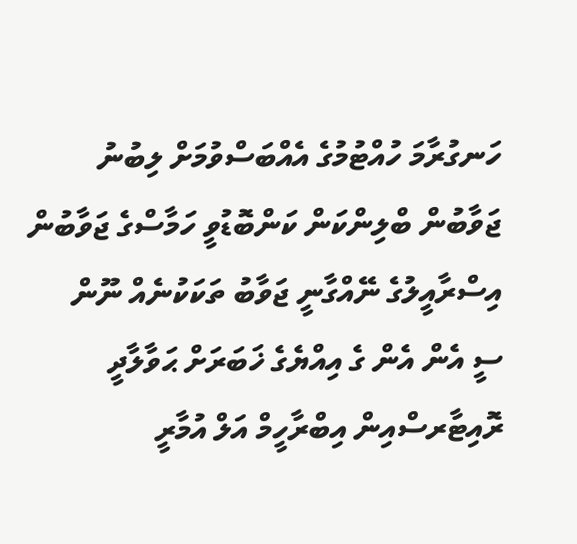ހަނގުރާމަ ހުއްޓުމުގެ އެއްބަސްވުމަށް ލިބުނު ޖަވާބުން ބްލިންކަން ކަންބޮޑުވީ ހަމާސްގެ ޖަވާބުން އިސްރާއީލުގެ ނޭއްގާނީ ޖަވާބު ތަކަކުނެއް ނޫން
ސީ އެން އެން ގެ އިއްޔެގެ ޚަބަރަށް ޙަވާލާދީ ރޮއިޓާރސްއިން އިބްރާހީމް އަލް އުމާރީ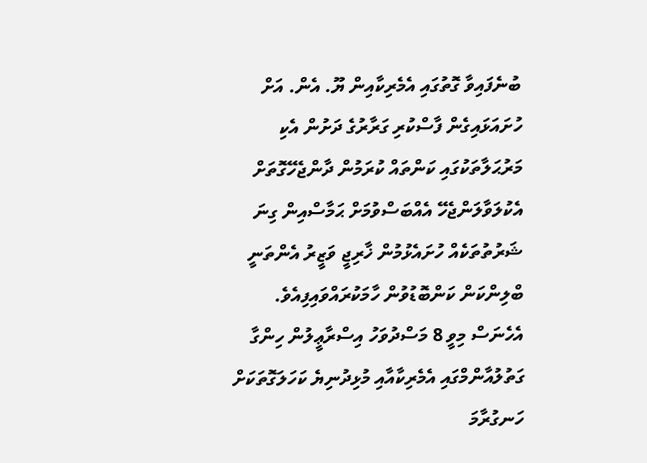ބުނެފައިވާ ގޮތުގައި އެމެރިކާއިން ޔޫ. އެން. އަށް ހުށައަޅައިގެން ފާސްކުރި ގަރާރުގެ ދަށުން އެކި މަރުޙަލާތަކުގައި ކަންތައް ކުރަމުން ދާންޖެހޭގޮތަށް އެކުލަވާލަންޖެހޭ އެއްބަސްވުމަށް ޙަމާސްއިން ގިނަ ޝަރުތުތަކެއް ހުށައެޅުމުން ޚާރިޖީ ވަޒީރު އެންތަނީ ބްލިންކަން ކަންބޮޑުވުން ހާމަކުރައްވައިފިއެވެ.
އެހެނަސް މިވީ 8 މަސްދުވަހު އިސްރާޢީލުން ހިންގާ ގަތުލުއާންމްގައި އެމެރިކާއާއި މުޅިދުނިޔެ ކަހަލަގޮތަކަށް ހަނގުރާމަ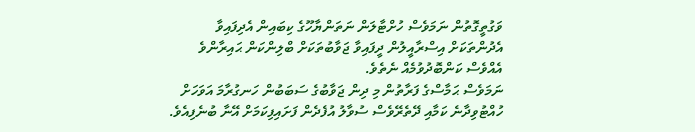ވަގުތީގޮތުން ނަމަވެސް ހުށްޓާލަން ނަތަންޔާހޫގެ ކިބައިން އެދިފައިވާ އެދުންތަކަށް އިސްރާއީލުން ދީފައިވާ ޖަވާބުތަކަށް ބްލިންކަން ޙައިރާންވެ އެއްވެސް ކަންބޮދުވުމެއް ނެތެވެ.
ނަމަވެސް ޙަމާސްގެ ފަރާތުން މި ދިން ޖަވާބުގެ ސަބަބުން ހަނގުރާމަ އަވަހަށް ހުއްޓުވިދާނެ ކަމާއި ދޭތެރޭވެސް ސުވާލު އުފެދެން ފަށައިފިކަމަށް އޭނާ ބުނެފިއެވެ.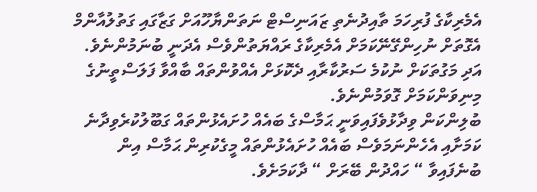އެމެރިކާގެ ފުރިހަމަ ތާއިދުނެތި ޒައަނިސްޓް ނަތަންޔާހޫއަށް ގަޒާގައި ގަތުލުއާންމް އެގޮތަށް ނުހިންގޭނޭކަމަށް އެމެރިކާގެ ރައްޔަތުންވެސް އެދަނީ ބުނަމުންނެވެ. އަދި މަގުތަކަށް ނުކުމެ ސަރުކާރާއި ދެކޮޅަށް އެއްވުންތައް ބާއްވާ ފަލަސްތީނުގެ މިނިވަންކަމަށް ގޮވަމުންނެވެ.
ބުލިންކަން ވިދާޅުވެފައިވަނީ ޙަމާސްގެ ބައެއް ހުށައެޅުންތައް ގަބޫލުކުރެވިދާނެ ކަމަށާއި އެހެންނަމަވެސް ބައެއް ހުށައެޅުންތައް މީގެކުރިން ޙަމާސް އިން ބުނެފައިވާ “ ހައްދުން ބޭރަށް “ ދާކަމަށެވެ.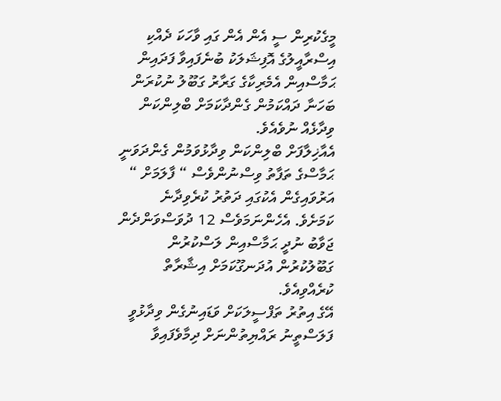މީގެކުރިން ސީ އެން އެން ގައި ވާހަކަ ދެއްކި އިސްރާއީލުގެ އޮފިޝަލަކު ބުނެފައިވާ ފަދައިން ޙަމާސްއިން އެމެރިކާގެ ގަރާރު ގަބޫލު ނުކުރަން ބަހަނާ ދައްކަމުން ގެންދާކަމަށް ބްލިންކަން ވިދާޅެއް ނުވެއެވެ.
އެއާޚިލާފަށް ބްލިންކަން ވިދާޅުވަމުން ގެންދަވަނީ ޙަމާސްގެ ތަފާތު ވިސްނުންވެސް “ ފާލަމަށް “ އަރުވައިގެން އެކުގައި ދަތުރު ކުރެވިދާނެ ކަމަށެވެ. އެހެންނަމަވެސް 12 ދުވަސްވަންދެން ޖަވާބު ނުދީ ޙަމާސްއިން ލަސްކުރުން ގަބޫލުކުރުން އުދަނގޫކަމަށް އިޝާރާތް ކުރެއްވިއެވެ.
އޭގެ އިތުރު ތަފްސީލަކަށް ވަޑައިނުގެން ވިދާޅުވީ ފަލަސްތީނު ރައްޔިތުންނަށް ދިމާވެފައިވާ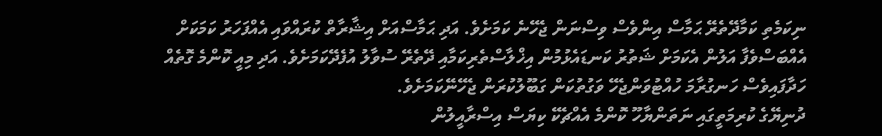ނިކަމެތި ކަމާދޭތެރޭ ޙަމާސް އިންވެސް ވިސްނަން ޖެހޭނެ ކަމަށެވެ. އަދި ޙަމާސްއަށް އިޝާރާތް ކުރައްވައި އެއްފަހަރު ކަމަކަށް އެއްބަސްވެފާ އަލުން އެކަމަށް ޝަތުރު ކަނޑައެޅުމުން އިޚްލާސްތެރިކަމާއި ދޭތެރޭ ސުވާލު އުފެދޭކަމަށެވެ. އަދި މިއީ ކޮންމެ ގޮތެއް ހަދާފައިވެސް ހަނގުރާމަ ހުއްޓުވަންޖެހޭ ވަގުތުކަން ގަބޫލުކުރަން ޖެހޭނޭކަމަށެވެ.
ދުނިޔޭގެ ކުރިމަތީގައި ނަތަންޔާހޫ ކޮންމެ އެއްޗެކޭ ކިޔަސް އިސްރާއީލުން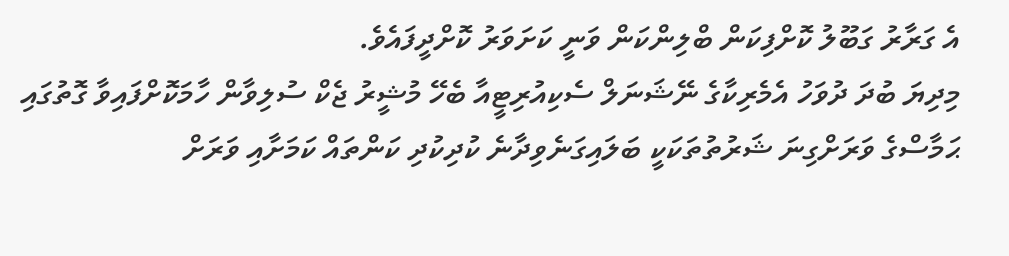އެ ގަރާރު ގަބޫލު ކޮށްފިކަން ބްލިންކަން ވަނީ ކަށަވަރު ކޮށްދީފައެވެ.
މިދިޔަ ބުދަ ދުވަހު އެމެރިކާގެ ނޭޝަނަލް ސެކިއުރިޓީއާ ބެހޭ މުޝީރު ޖެކް ސުލިވާން ހާމަކޮށްފައިވާ ގޮތުގައި ޙަމާސްގެ ވަރަށްގިނަ ޝަރުތުތަކަކީ ބަލައިގަނެވިދާނެ ކުދިކުދި ކަންތައް ކަމަށާއި ވަރަށް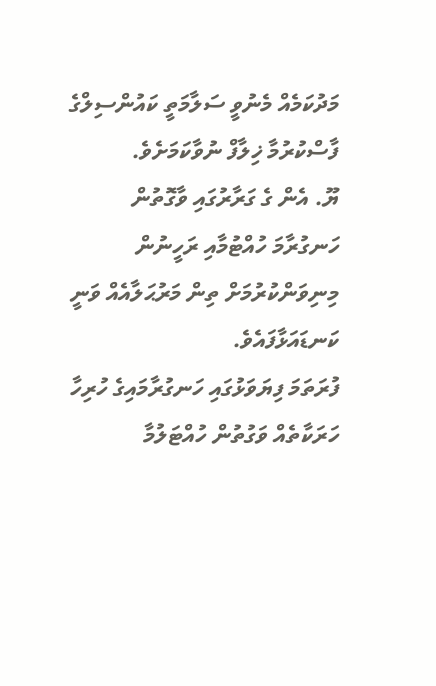މަދުކަމެއް މެނުވީ ސަލާމަތީ ކައުންސިލްގެ ފާސްކުރުމާ ޚިލާފް ނުވާކަމަށެވެ.
ޔޫ. އެން ގެ ގަރާރުގައި ވާގޮތުން ހަނގުރާމަ ހުއްޓުމާއި ރަހީނުން މިނިވަންކުރުމަށް ތިން މަރުޙަލާއެއް ވަނީ ކަނޑައަޅާފައެވެ.
ފުރަތަމަ ފިޔަވަޅުގައި ހަނގުރާމައިގެ ހުރިހާ ހަރަކާތެއް ވަގުތުން ހުއްޓަލުމާ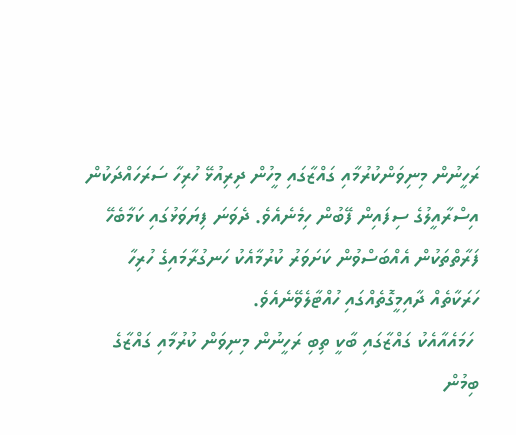ރަހީނުން މިނިވަންކުރުމާއި ގައްޒާގައި މީހުން ދިރިއުޅޭ ހުރިހާ ސަރަހައްދަކުން އިސްރާއީލުގެ ސިފައިން ފޭބުން ހިމެނެއެވެ. ދެވަނަ ފިޔަވަޅުގައި ކަމާބެހޭ ފަރާތްތަކުން އެއްބަސްވުން ކަށަވަރު ކުރުމާއެކު ހަނގުރާމައިގެ ހުރިހާ ހަރަކާތެއް ދާއިމީގޮތެއްގައި ހުއްޓާލެވޭނެއެވެ.
 ހަމައެއާއެކު ގައްޒާގައި ބާކީ ތިބި ރަހީނުން މިނިވަން ކުރުމާއި ގައްޒާގެ ބިމުން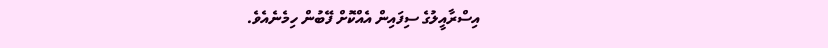އިސްރާއީލުގެ ސިފައިން އެއްކޮށް ފޭބުން ހިމެނެއެވެ.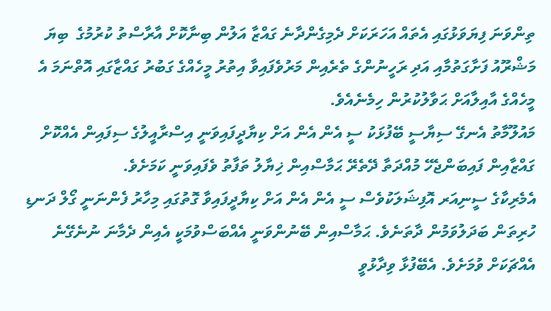ތިންވަނަ ފިޔަވަޅުގައި އެތައް އަހަރަކަށް ދެމިގެންދާނެ ގައްޒާ އަލުން ބިނާކޮށް އާރާސްތު ކުރުމުގެ  ބިޔަ މަޝްރޫއު ފަށާގަތުމާއި އަދި ރަހީނުންގެ ތެރެއިން މަރުވެފައިވާ އިތުރު މީހެއްގެ ގަބުރު ގައްޒާގައި އޮތްނަމަ އެ މީހެއްގެ އާއިލާއަށް ޙަވާލުކުރުން ހިމެނެއެވެ.
މައުލޫމާތު އެނގޭ ސިޔާސީ ބޭފުޅަކު ސީ އެން އެން އަށް ކިޔާދީފައިވަނީ އިސްރާއީލުގެ ސިފައިން އެއްކޮށް ގައްޒާއިން ފައިބަންޖެހޭ މުއްދަތާ ދޭތެރޭ ޙަމާސްއިން ޚިޔާލު ތަފާތު ވެފައިވަނީ ކަމަށެވެ.
އެމެރިކާގެ ސީނިއަރ އޮފިޝަލަކުވެސް ސީ އެން އެން އަށް ކިޔާދީފައިވާ ގޮތުގައި މިހާރު ފެންނަނީ ގޯލް ދަނޑި ހުރިތަން ބަދަލުވަމުން ދާތަނެވެ. ޙަމާސްއިން ބޭނުންވަނީ އެއްބަސްވުމަކީ އެއިން ދެމާނަ ނުނެގޭނެ އެއްޗަކަށް ވުމަށެވެ. އެބޭފުޅާ ވިދާޅުވީ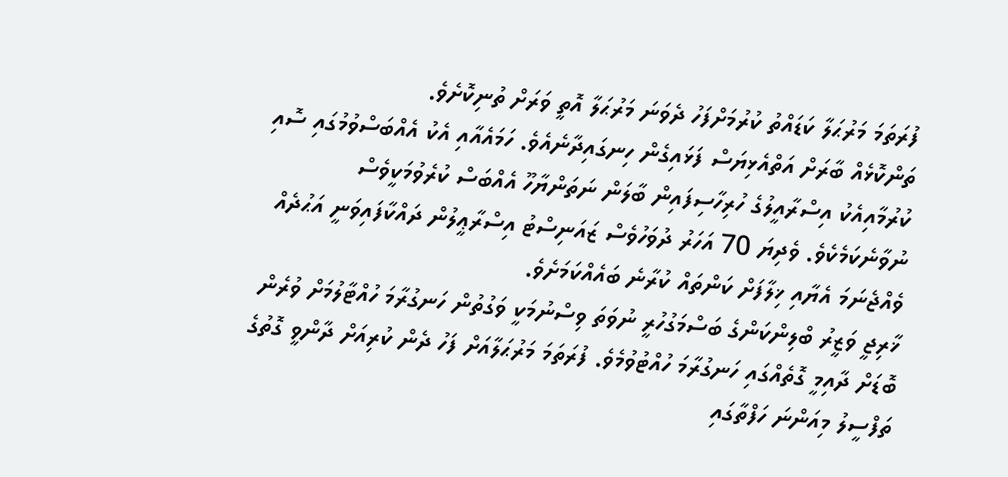ފުރަތަމަ މަރުޙަލާ ކަޑައްތު ކުރުމަށްފަހު ދެވަނަ މަރުޙަލާ އޮތީ ވަރަށް ތުނިކޮށެވެ.
ތަންކޮޅެއް ބާރަށް އަތްއެޅިޔަސް ފަޅައިގެން ހިނގައިދާނެއެވެ. ހަމައެއާއި އެކު އެއްބަސްވުމުގައި ސޮއި ކުރުމާއިއެކު އިސްރާއީލުގެ ހުރިހާސިފައިން ބާލަން ނަތަންޔާހޫ އެއްބަސް ކުރެވުމަކީވެސް ނުވާނެކަމެކެވެ. ވެދިޔަ 70 އަހަރު ދުވަހުވެސް ޒައަނިސްޓު އިސްރާޢީލުން ދައްކާފައިވަނީ އަޙުދެއް ވެއްޖެނަމަ އެޔާއި ޚިލާފަށް ކަންތައް ކުރާނެ ބައެއްކަމަށެވެ.
ޚާރިޖީ ވަޒީރު ބްލިންކަންގެ ބަސްމަގުހުރީ ނުވަތަ ވިސްނުމަކީ ވަގުތުން ހަނގުރާމަ ހުއްޓާލުމަށް ވުރެން ބޮޑަށް ދާއިމީ ގޮތެއްގައި ހަނގުރާމަ ހުއްޓުވުމެވެ. ފުރަތަމަ މަރުޙަލާއަށް ފަހު ދެން ކުރިއަށް ދާންވީ ގޮތުގެ ތަފްސީލު މިއަންނަ ހަފްތާގައި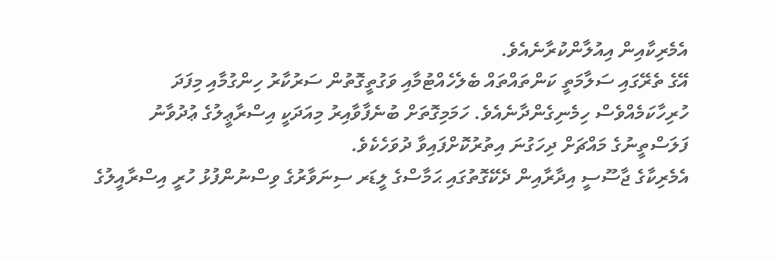އެމެރިކާއިން އިއުލާންކުރާނެއެވެ.
އޭގެ ތެރޭގައި ސަލާމަތީ ކަންތައްތައް ބެލެހެއްޓުމާއި ވަގުތީގޮތުން ސަރުކާރު ހިންގުމާއި މިފަދަ ހުރިހާކަމެއްވެސް ހިމެނިގެންދާނެއެވެ. ހަމަމިގޮތަށް ބުނެފާވާއިރު މިއަދަކީ އިސްރާޢީލުގެ ޢުދުވާނު ފަލަސްތީނުގެ މައްޗަށް ދިހަގުނަ އިތުރުކޮށްފައިވާ ދުވަހެކެވެ.
އެމެރިކާގެ ޖާސޫސީ އިދާރާއިން ދެކޭގޮތުގައި ޙަމާސްގެ ލީޑަރ ސިނަވާރުގެ ވިސްނުންފުޅު ހުރީ އިސްރާއީލުގެ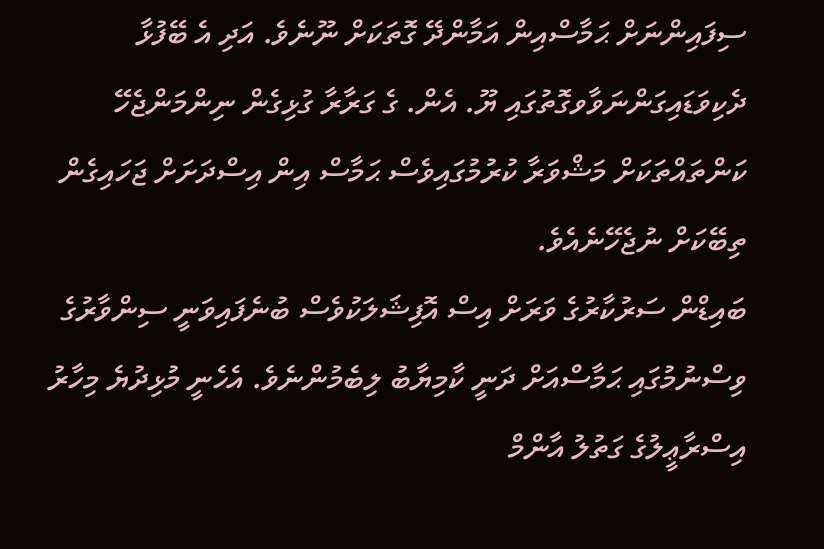ސިފައިންނަށް ޙަމާސްއިން އަމާންދޭ ގޮތަކަށް ނޫނެވެ. އަދި އެ ބޭފުޅާ ދެކިވަޑައިގަންނަވާވގޮތުގައި ޔޫ. އެން. ގެ ގަރާރާ ގުޅިގެން ނިންމަންޖެހޭ ކަންތައްތަކަށް މަޝްވަރާ ކުރުމުގައިވެސް ޙަމާސް އިން އިސްދަށަށް ޖަހައިގެން ތިބޭކަށް ނުޖެހޭނެއެވެ.
ބައިޑްން ސަރުކާރުގެ ވަރަށް އިސް އޮފިޝަލަކުވެސް ބުނެފައިވަނީ ސިންވާރުގެ ވިސްނުމުގައި ޙަމާސްއަށް ދަނީ ކާމިޔާބު ލިބެމުންނެވެ. އެހެނީ މުޅިދުޔެ މިހާރު އިސްރާޢީލުގެ ގަތުލު އާންމް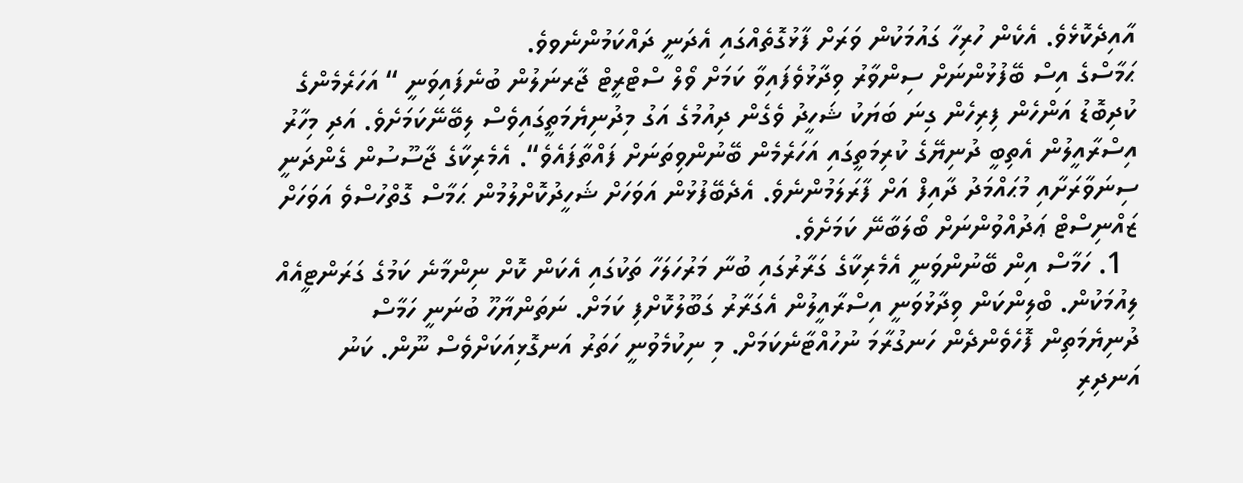އާއިދެކޮޅެވެ. އެކެން ހުރިހާ ގައުމަކުން ވަރަށް ފާޅުގޮތެއްގައި އެދަނީ ދައްކަމުންނެވވެ.
ޙަމާސްގެ އިސް ބޭފުޅުންނަށް ސިންވާރު ވިދާޅުވެފައިވާ ކަމަށް ވޯލް ސްޓްރީޓް ޖާރނަލުން ބުނެފައިވަނީ “ އަހަރެމެންގެ ކުދިބޮޑު އަންހެން ފިރިހެން ގިނަ ބަޔަކު ޝަހީދު ވެގެން ދިއުމުގެ އަގު މިދުނިޔެމަތީގައިވެސް ލިބޭނޭކަމަށެވެ. އަދި މިހާރު އިސްރާއީލުން އެތިބީ ދުނިޔޭގެ ކުރިމަތީގައި އަހަރެމެން ބޭނުންވިތަނަށް ފައްތާފައެވެ“. އެމެރިކާގެ ޖާސޫސުން ގެންދަނީ ސިނަވާރަށާއި މުޙައްމަދު ދާއިފް އަށް ފާރަލަމުންނެވެ. އެދެބޭފުޅުން އަވަހަށް ޝަހީދުކޮށްލުމުން ޙަމާސް ގޮތްހުސްވެ އަވަހަށް ޒައްނިސްޓް ޢަދުއްވުންނަށް ބޯލަބާނޭ ކަމަށެވެ.
  1. ހަމާސް އިން ބޭނުންވަނީ އެމެރިކާގެ ގަރާރުގައި ބުނާ މަރުހަލަހާ ތަކުގައި އެކަން ކޮށް ނިންމާނެ ކަމުގެ ގަރަންޓީއެއް ލިއުމަކުން. ބްލިންކަން ވިދާޅުވަނީ އިސްރާއީލުން އެގަރާރު ގަބޫލުކޮށްފި ކަމަށް. ނަތަންޔާހޫ ބުނަނީ ހަމާސް ދުނިޔެމަތިން ފޮހެވެންދެން ހަނގުރާމަ ނުހުއްޓާނެކަމަށް. މި ނިކުމެވުނީ ހަތަރު އަނގޮޅިއަކަށްވެސް ނޫން. ކަނު އަނދިރި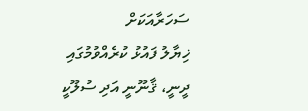ސަހަރާއަކަށް
ޚިޔާލު ފައުޅު ކުރެއްވުމުގައި ދީނީ، ޤާނޫނީ އަދި ސުލޫކީ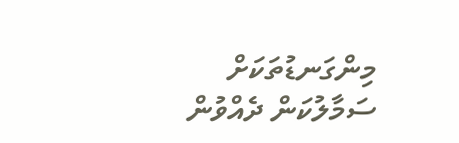މިންގަނޑުތަކަށް ސަމާލުކަން ދެއްވުން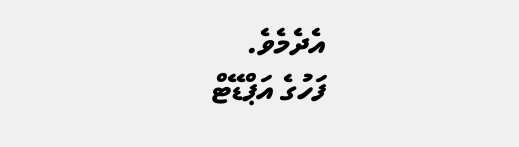އެދެމެވެ.
ފަހުގެ އަޕްޑޭޓް